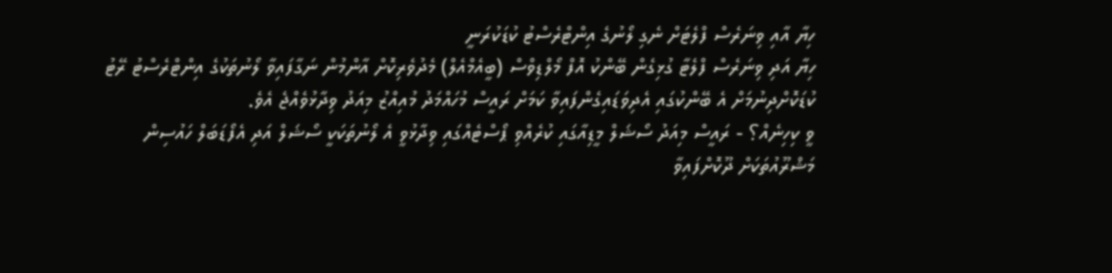ހިޔާ އާއި ވިނަރެސް ފްލެޓަށް ނެގި ލޯނުގެ އިންޓްރެސްޓު ކުޑަކުރަނީ
ހިޔާ އަދި ވިނަރެސް ފްލެޓާ ގުޅިގެން ބޭންކު އޮފް މޯލްޑިވްސް (ބީއެމްއެލް) މެދުވެރިކޮށް އާންމުން ނަގާފައިވާ ލޯނުތަކުގެ އިންޓްރެސްޓު ރޭޓު ކުޑަކޮށްދިނުމަށް އެ ބޭންކުގައި އެދިވަޑައިގެންފައިވާ ކަމަށް ރައީސް މުހައްމަދު މުއިއްޒު މިއަދު ވިދާޅުވެއްޖެ އެވެ.
ވީ ކިހިނެއް؟ - ރައީސް މިއަދު ސޯޝަލް މީޑިއާގައި ކުރެއްވި ޕޯސްޓެއްގައި ވިދާޅުވީ އެ ލޯނުތަކަކީ ސޯޝަލް އަދި އެފޯޑަބަލް ހައުސިން މަޝްރޫއުތަކަށް ދޫކޮށްފައިވާ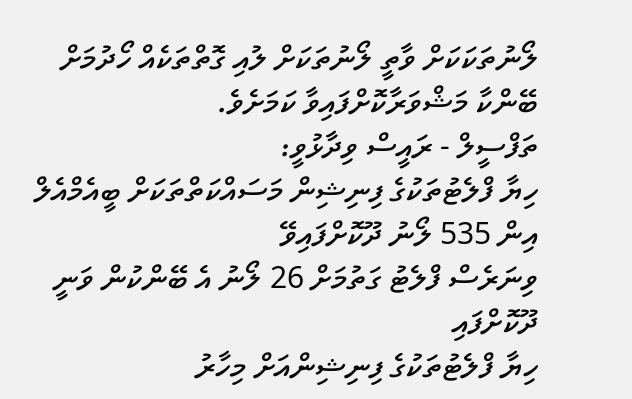ލޯނުތަކަކަށް ވާތީ ލޯނުތަކަށް ލުއި ގޮތްތަކެއް ހޯދުމަށް ބޭންކާ މަޝްވަރާކޮށްފައިވާ ކަމަށެވެ.
ތަފްސީލް - ރައީސް ވިދާޅުވީ:
ހިޔާ ފްލެޓުތަކުގެ ފިނިޝިން މަސައްކަތްތަކަށް ބީއެމްއެލް އިން 535 ލޯނު ދޫކޮށްފައިވޭ
ވިނަރެސް ފްލެޓު ގަތުމަށް 26 ލޯނު އެ ބޭންކުން ވަނީ ދޫކޮށްފައި
ހިޔާ ފްލެޓުތަކުގެ ފިނިޝިންއަށް މިހާރު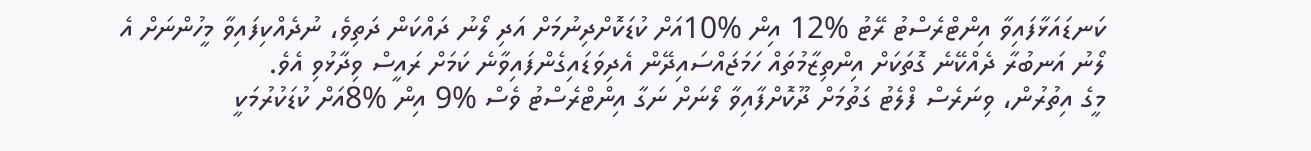ކަނޑައަޅާފައިވާ އިންޓްރެސްޓު ރޭޓު %12 އިން %10އަށް ކުޑަކޮށްދިނުމަށް އަދި ލޯނު ދައްކަން ދަތިވެ، ނުދެއްކިފައިވާ މީހުންނަށް އެ ލޯނު އަނބުރާ ދެއްކޭނެ ގޮތަކަށް އިންތިޒާމުތައް ހަމަޖައްސައިދޭން އެދިވަޑައިގެންފައިވާނެ ކަމަށް ރައީސް ވިދާޅުވި އެވެ.
މީގެ އިތުރުން، ވިނަރެސް ފްލެޓު ގަތުމަށް ދޫކޮށްފާއިވާ ލޯނަށް ނަގާ އިންޓްރެސްޓު ވެސް %9 އިން %8އަށް ކުޑަކުރުމަކީ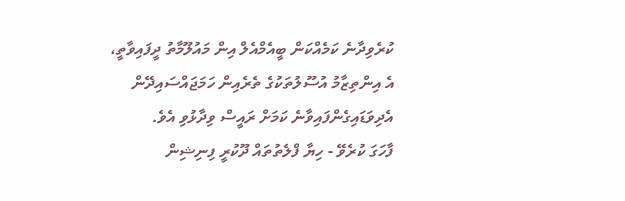ކުރެވިދާނެ ކަމެއްކަން ބީއެމްއެލް އިން މައުލޫމާތު ދީފައިވާތީ، އެ އިންތިޒާމު އުސޫލުތަކުގެ ތެރެއިން ހަމަޖައްސައިދޭން އެދިވަޑައިގެންފައިވާނެ ކަމަށް ރައީސް ވިދާޅުވި އެވެ.
ފާހަގަ ކުރެވޭ - ހިޔާ ފްލެތުތައް ދޫކުރީ ފިނިޝިން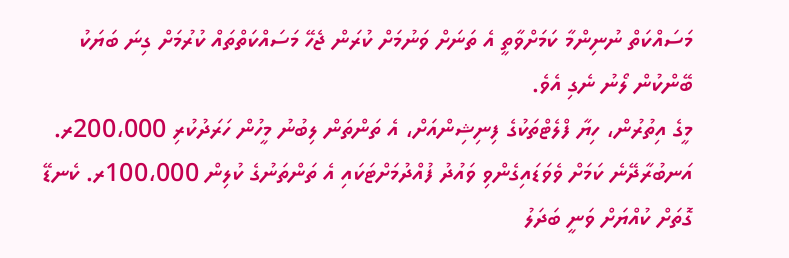މަސައްކަތް ނުނިންމާ ކަމަށްވާތީ އެ ތަނަށް ވަނުމަށް ކުރަން ޖެހޭ މަސައްކަތްތައް ކުރުމަށް ގިނަ ބަޔަކު ބޭންކުން ލޯނު ނެގި އެވެ.
މީގެ އިތުރުން، ހިޔާ ފްލެޓްތަކުގެ ފިނިޝިންއަށް، އެ ތަންތަން ލިބުނު މީހުން ހަރަދުކުރި 200،000ރ. އަނބުރާދޭނެ ކަމަށް ވެވަޑައިގެންވި ވައުދު ފުއްދުމަށްޓަކައި އެ ތަންތަނުގެ ކުލިން 100،000ރ. ކެނޑޭ ގޮތަށް ކުއްޔަށް ވަނީ ބަދަލު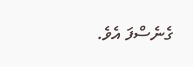ގެނެސްފަ އެވެ.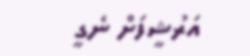އަރުޝީފަށް ނެގީ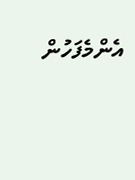އެންމެފަހުން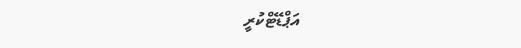އަޕްޑޭޓްކުރީ